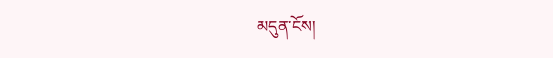མདུན་ངོས།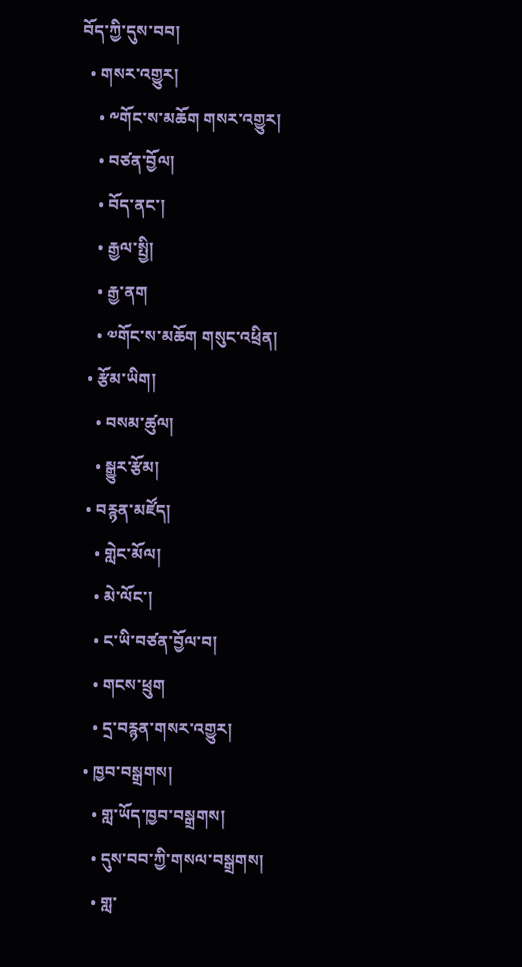བོད་ཀྱི་དུས་བབ།
  • གསར་འགྱུར།
    • ༸གོང་ས་མཆོག གསར་འགྱུར།
    • བཙན་བྱོལ།
    • བོད་ནང་།
    • རྒྱལ་སྤྱི།
    • རྒྱ་ནག
    • ༧གོང་ས་མཆོག གསུང་འཕྲིན།
  • རྩོམ་ཡིག།
    • བསམ་ཚུལ།
    • སྒྱུར་རྩོམ།
  • བརྙན་མཛོད།
    • གླེང་མོལ།
    • མེ་ལོང་།
    • ང་ཡི་བཙན་བྱོལ་བ།
    • གངས་ཕྲུག
    • དྲ་བརྙན་གསར་འགྱུར།
  • ཁྱབ་བསྒྲགས།
    • གླ་ཡོད་ཁྱབ་བསྒྲགས།
    • དུས་བབ་ཀྱི་གསལ་བསྒྲགས།
    • གླ་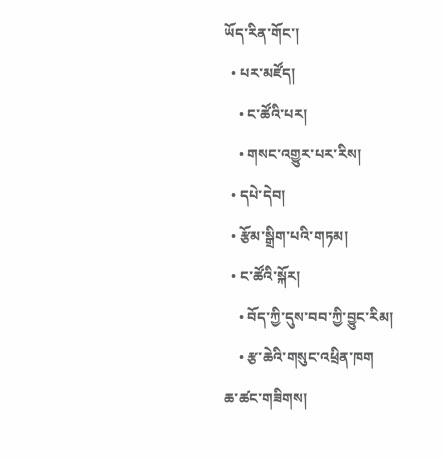ཡོད་རིན་གོང་།
  • པར་མཛོད།
    • ང་ཚོའི་པར།
    • གསང་འགྱུར་པར་རིས།
  • དཔེ་དེབ།
  • རྩོམ་སྒྲིག་པའི་གཏམ།
  • ང་ཚོའི་སྐོར།
    • བོད་ཀྱི་དུས་བབ་ཀྱི་བྱུང་རིམ།
    • རྩ་ཆེའི་གསུང་འཕྲིན་ཁག
ཆ་ཚང་གཟིགས།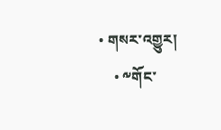• གསར་འགྱུར།
    • ༸གོང་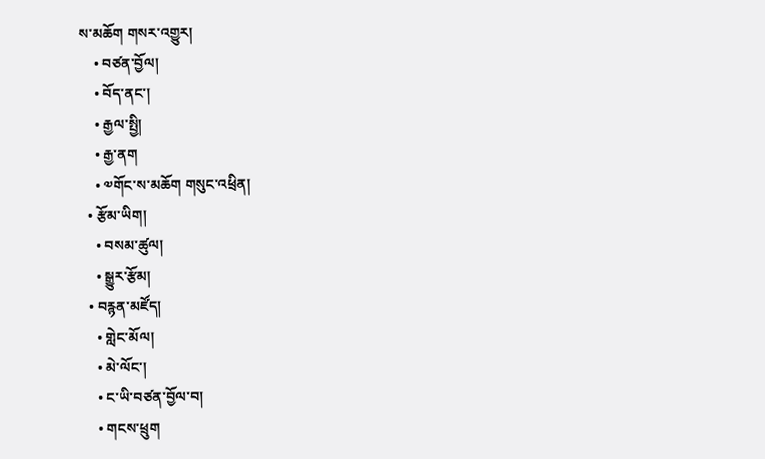ས་མཆོག གསར་འགྱུར།
    • བཙན་བྱོལ།
    • བོད་ནང་།
    • རྒྱལ་སྤྱི།
    • རྒྱ་ནག
    • ༧གོང་ས་མཆོག གསུང་འཕྲིན།
  • རྩོམ་ཡིག།
    • བསམ་ཚུལ།
    • སྒྱུར་རྩོམ།
  • བརྙན་མཛོད།
    • གླེང་མོལ།
    • མེ་ལོང་།
    • ང་ཡི་བཙན་བྱོལ་བ།
    • གངས་ཕྲུག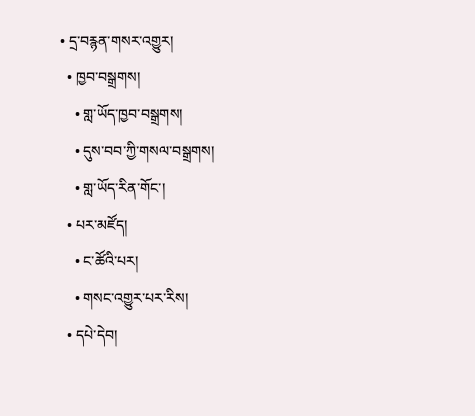• དྲ་བརྙན་གསར་འགྱུར།
  • ཁྱབ་བསྒྲགས།
    • གླ་ཡོད་ཁྱབ་བསྒྲགས།
    • དུས་བབ་ཀྱི་གསལ་བསྒྲགས།
    • གླ་ཡོད་རིན་གོང་།
  • པར་མཛོད།
    • ང་ཚོའི་པར།
    • གསང་འགྱུར་པར་རིས།
  • དཔེ་དེབ།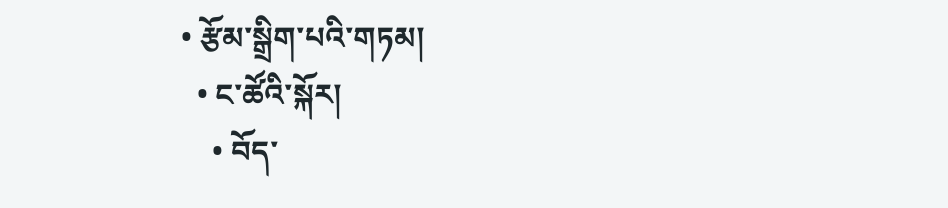• རྩོམ་སྒྲིག་པའི་གཏམ།
  • ང་ཚོའི་སྐོར།
    • བོད་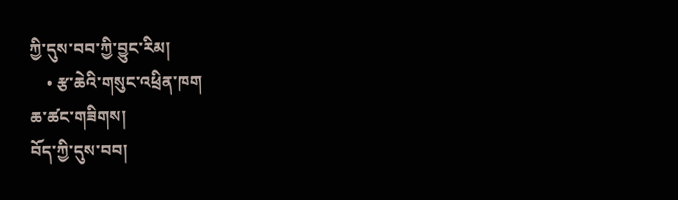ཀྱི་དུས་བབ་ཀྱི་བྱུང་རིམ།
    • རྩ་ཆེའི་གསུང་འཕྲིན་ཁག
ཆ་ཚང་གཟིགས།
བོད་ཀྱི་དུས་བབ།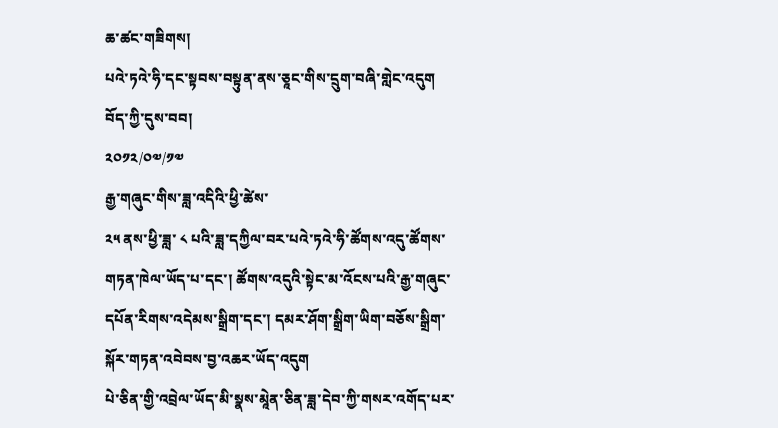ཆ་ཚང་གཟིགས།
པའེ་ཏའེ་ཧི་དང་སྟབས་བསྟུན་ནས་ཅཱང་གིས་དྲུག་བཞི་གླེང་འདུག
བོད་ཀྱི་དུས་བབ།
༢༠༡༢/༠༧/༡༧
རྒྱ་གཞུང་གིས་ཟླ་འདིའི་ཕྱི་ཚེས་
༢༥ ནས་ཕྱི་ཟླ་ ༨ པའི་ཟླ་དཀྱིལ་བར་པའེ་ཏའེ་ཧི་ཚོགས་འདུ་ཚོགས་གཏན་ཁེལ་ཡོད་པ་དང་། ཚོགས་འདུའི་སྟེང་མ་འོངས་པའི་རྒྱ་གཞུང་དཔོན་རིགས་འདེམས་སྒྲིག་དང་། དམར་ཤོག་སྒྲིག་ཡིག་བཅོས་སྒྲིག་སྐོར་གཏན་འབེབས་བྱ་འཆར་ཡོད་འདུག
པེ་ཅིན་གྱི་འབྲེལ་ཡོད་མི་སྣས་མཱེན་ཅིན་ཟླ་དེབ་ཀྱི་གསར་འགོད་པར་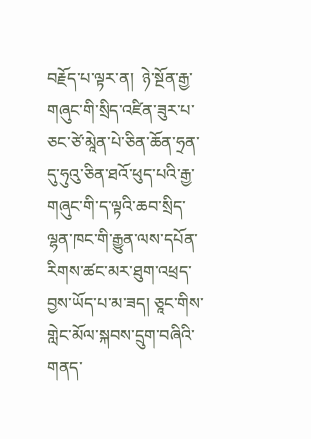བརྗོད་པ་ལྟར་ན།  ཉེ་སྔོན་རྒྱ་གཞུང་གི་སྲིད་འཛིན་ཟུར་པ་ཅང་ཙེ་མཱེན་པེ་ཅིན་ཆོན་ཧྲན་དུ་ཧུའུ་ཅིན་ཐའོ་ཕུད་པའི་རྒྱ་གཞུང་གི་ད་ལྟའི་ཆབ་སྲིད་ལྷན་ཁང་གི་རྒྱུན་ལས་དཔོན་རིགས་ཚང་མར་ཐུག་འཕྲད་བྱས་ཡོད་པ་མ་ཟད། ཅཱང་གིས་གླེང་མོལ་སྐབས་དྲུག་བཞིའི་གནད་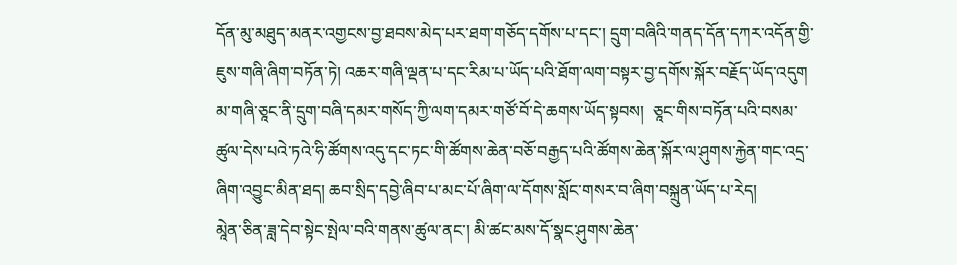དོན་མུ་མཐུད་མནར་འགྱངས་བྱ་ཐབས་མེད་པར་ཐག་གཅོད་དགོས་པ་དང་། དྲུག་བཞིའི་གནད་དོན་དཀར་འདོན་གྱི་ཇུས་གཞི་ཞིག་བཏོན་ཏེ། འཆར་གཞི་ལྡན་པ་དང་རིམ་པ་ཡོད་པའི་ཐོག་ལག་བསྟར་བྱ་དགོས་སྐོར་བརྗོད་ཡོད་འདུག མ་གཞི་ཅཱང་ནི་དྲུག་བཞི་དམར་གསོད་ཀྱི་ལག་དམར་གཙོ་བོ་དེ་ཆགས་ཡོད་སྟབས།  ཅཱང་གིས་བཏོན་པའི་བསམ་ཚུལ་དེས་པའེ་ཏའེ་ཧི་ཚོགས་འདུ་དང་ཏང་གི་ཚོགས་ཆེན་བཅོ་བརྒྱད་པའི་ཚོགས་ཆེན་སྐོར་ལ་ཤུགས་རྐྱེན་གང་འདྲ་ཞིག་འབྱུང་མིན་ཐད། ཆབ་སྲིད་དབྱེ་ཞིབ་པ་མང་པོ་ཞིག་ལ་དོགས་སློང་གསར་བ་ཞིག་བསྐྲུན་ཡོད་པ་རེད།
མཱེན་ཅིན་ཟླ་དེབ་སྟེང་སྤེལ་བའི་གནས་ཚུལ་ནང་། མི་ཚང་མས་དོ་སྣང་ཤུགས་ཆེན་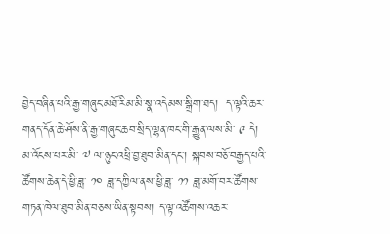བྱེད་བཞིན་པའི་རྒྱ་གཞུང་མཐོ་རིམ་མི་སྣ་འདེམས་སྒྲིག་ཐད།  ད་ལྟའི་ཆར་གནད་དོན་ཆེ་ཤོས་ནི་རྒྱ་གཞུང་ཆབ་སྲིད་ལྷན་ཁང་གི་རྒྱུན་ལས་མི་ ༩ དེ། མ་འོངས་པར་མི་ ༧ ལ་ཉུང་འཕྲི་བྱ་ཐུབ་མིན་དང་། སྐབས་བཅོ་བརྒྱད་པའི་ཚོགས་ཆེན་དེ་ཕྱི་ཟླ་ ༡༠ ཟླ་དཀྱིལ་ནས་ཕྱི་ཟླ་ ༡༡ ཟླ་མགོ་བར་ཚོགས་གཏན་ཁེལ་ཐུབ་མིན་བཅས་ཡིན་སྟབས། ད་ལྟ་འཚོགས་འཆར་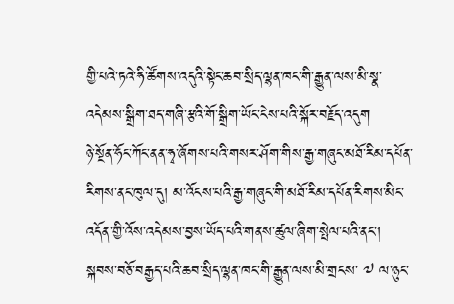གྱི་པའེ་ཏའེ་ཧི་ཚོགས་འདུའི་སྟེང་ཆབ་སྲིད་ལྷན་ཁང་གི་རྒྱུན་ལས་མི་སྣ་འདེམས་སྒྲིག་ཐད་གཞི་རྩའི་གོ་སྒྲིག་ཡོང་ངེས་པའི་སྐོར་བརྗོད་འདུག
ཉེ་སྔོན་ཧོང་ཀོང་ནན་ཧྭ་ཞོགས་པའི་གསར་ཤོག་གིས་རྒྱ་གཞུང་མཐོ་རིམ་དཔོན་རིགས་ནང་ཁུལ་དུ། མ་འོངས་པའི་རྒྱ་གཞུང་གི་མཐོ་རིམ་དཔོན་རིགས་མིང་འདོན་གྱི་འོས་འདེམས་བྱས་ཡོད་པའི་གནས་ཚུལ་ཞིག་སྤེལ་པའི་ནང་།  སྐབས་བཅོ་བརྒྱད་པའི་ཆབ་སྲིད་ལྷན་ཁང་གི་རྒྱུན་ལས་མི་གྲངས་ ༧ ལ་ཉུང་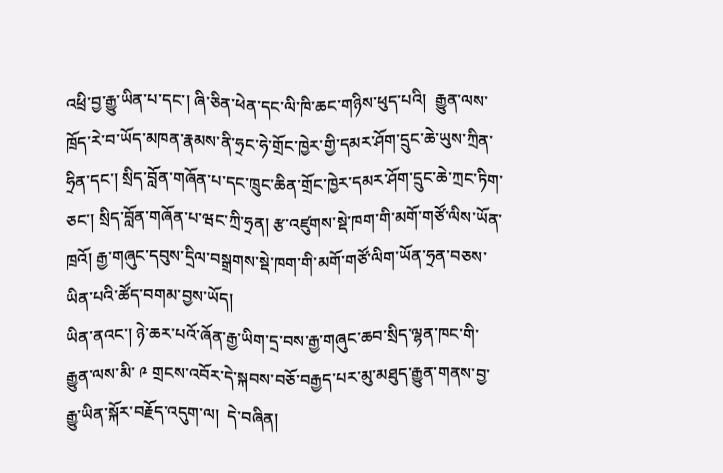འཕྲི་བྱ་རྒྱུ་ཡིན་པ་དང་། ཞི་ཅིན་ཕེན་དང་ལི་ཁི་ཆང་གཉིས་ཕུད་པའི།  རྒྱུན་ལས་ཁྲོད་རེ་བ་ཡོད་མཁན་རྣམས་ནི་ཧྲང་ཧེ་གྲོང་ཁྱེར་གྱི་དམར་ཤོག་དྲུང་ཆེ་ཡུས་ཀྲིན་ཧྲིན་དང་། སྲིད་བློན་གཞོན་པ་དང་ཁྲུང་ཆིན་གྲོང་ཁྱེར་དམར་ཤོག་དྲུང་ཆེ་ཀྲང་ཏིག་ཅང་། སྲིད་བློན་གཞོན་པ་ཝང་ཀྲི་ཧྲན། རྩ་འཛུགས་སྡེ་ཁག་གི་མགོ་གཙོ་ལིས་ཡོན་ཁྲའོ། རྒྱ་གཞུང་དབུས་དྲིལ་བསྒྲགས་སྡེ་ཁག་གི་མགོ་གཙོ་ལིག་ཡོན་ཧྲན་བཅས་ཡིན་པའི་ཚོད་བགམ་བྱས་ཡོད།
ཡིན་ནའང་། ཉེ་ཆར་པའོ་ཞོན་རྒྱ་ཡིག་དྲ་བས་རྒྱ་གཞུང་ཆབ་སྲིད་ལྷན་ཁང་གི་རྒྱུན་ལས་མི་ ༩ གྲངས་འབོར་དེ་སྐབས་བཅོ་བརྒྱད་པར་མུ་མཐུད་རྒྱུན་གནས་བྱ་རྒྱུ་ཡིན་སྐོར་བརྗོད་འདུག་ལ།  དེ་བཞིན།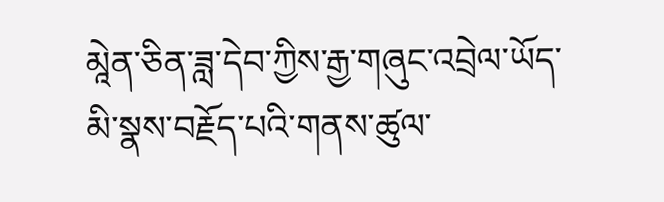མཱེན་ཅིན་ཟླ་དེབ་ཀྱིས་རྒྱ་གཞུང་འབྲེལ་ཡོད་མི་སྣས་བརྗོད་པའི་གནས་ཚུལ་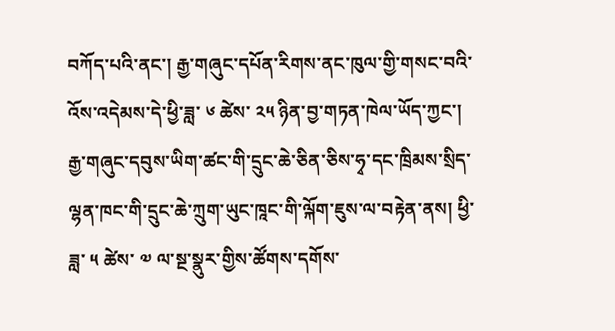བཀོད་པའི་ནང་། རྒྱ་གཞུང་དཔོན་རིགས་ནང་ཁུལ་གྱི་གསང་བའི་འོས་འདེམས་དེ་ཕྱི་ཟླ་ ༦ ཚེས་ ༢༥ ཉིན་བྱ་གཏན་ཁེལ་ཡོད་ཀྱང་། རྒྱ་གཞུང་དབུས་ཡིག་ཚང་གི་དྲུང་ཆེ་ཅིན་ཅིས་ཧྭ་དང་ཁྲིམས་སྲིད་ལྷན་ཁང་གི་དྲུང་ཆེ་ཀྲུག་ཡུང་ཁཱང་གི་ལྐོག་ཇུས་ལ་བརྟེན་ནས། ཕྱི་ཟླ་ ༥ ཚེས་ ༧ ལ་སྔ་སྣུར་གྱིས་ཚོགས་དགོས་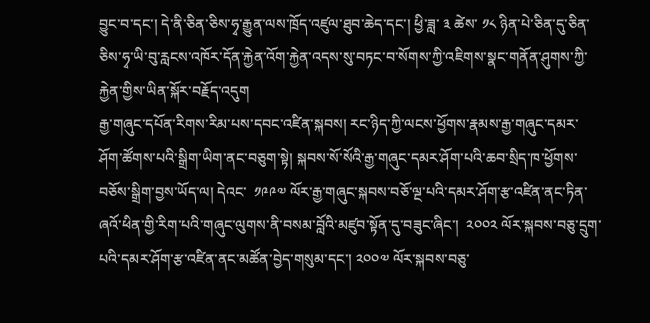བྱུང་བ་དང་། དེ་ནི་ཅིན་ཅིས་ཧྭ་རྒྱུན་ལས་ཁྲོད་འཛུལ་ཐུབ་ཆེད་དང་། ཕྱི་ཟླ་ ༣ ཚེས་ ༡༨ ཉིན་པེ་ཅིན་དུ་ཅིན་ཅིས་ཧྭ་ཡི་བུ་རླངས་འཁོར་དོན་རྐྱེན་འོག་རྐྱེན་འདས་སུ་བཏང་བ་སོགས་ཀྱི་འཇིགས་སྣང་གནོན་ཤུགས་ཀྱི་རྐྱེན་གྱིས་ཡིན་སྐོར་བརྗོད་འདུག
རྒྱ་གཞུང་དཔོན་རིགས་རིམ་པས་དབང་འཛིན་སྐབས། རང་ཉིད་ཀྱི་ལངས་ཕྱོགས་རྣམས་རྒྱ་གཞུང་དམར་ཤོག་ཚོགས་པའི་སྒྲིག་ཡིག་ནང་བཅུག་སྟེ། སྐབས་སོ་སོའི་རྒྱ་གཞུང་དམར་ཤོག་པའི་ཆབ་སྲིད་ཁ་ཕྱོགས་བཅོས་སྒྲིག་བྱས་ཡོད་ལ། དེའང་  ༡༩༩༧ ལོར་རྒྱ་གཞུང་སྐབས་བཅོ་ལྔ་པའི་དམར་ཤོག་རྩ་འཛིན་ནང་ཏིན་ཞའོ་ཕིན་གྱི་རིག་པའི་གཞུང་ལུགས་ནི་བསམ་བློའི་མཛུབ་སྟོན་དུ་བཟུང་ཞིང་།  ༢༠༠༢ ལོར་སྐབས་བཅུ་དྲུག་པའི་དམར་ཤོག་རྩ་འཛིན་ནང་མཚོན་བྱེད་གསུམ་དང་། ༢༠༠༧ ལོར་སྐབས་བཅུ་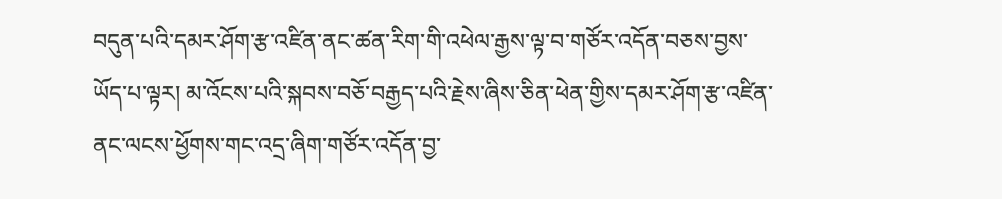བདུན་པའི་དམར་ཤོག་རྩ་འཛིན་ནང་ཚན་རིག་གི་འཕེལ་རྒྱས་ལྟ་བ་གཙོར་འདོན་བཅས་བྱས་ཡོད་པ་ལྟར། མ་འོངས་པའི་སྐབས་བཅོ་བརྒྱད་པའི་རྗེས་ཞིས་ཅིན་ཕེན་གྱིས་དམར་ཤོག་རྩ་འཛིན་ནང་ལངས་ཕྱོགས་གང་འདྲ་ཞིག་གཙོར་འདོན་བྱ་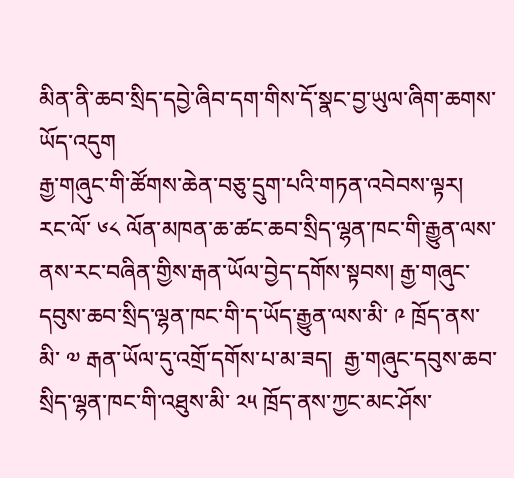མིན་ནི་ཆབ་སྲིད་དབྱེ་ཞིབ་དག་གིས་དོ་སྣང་བྱ་ཡུལ་ཞིག་ཆགས་ཡོད་འདུག
རྒྱ་གཞུང་གི་ཚོགས་ཆེན་བཅུ་དྲུག་པའི་གཏན་འབེབས་ལྟར།  རང་ལོ་ ༦༨ ལོན་མཁན་ཆ་ཚང་ཆབ་སྲིད་ལྷན་ཁང་གི་རྒྱུན་ལས་ནས་རང་བཞིན་གྱིས་རྒན་ཡོལ་བྱེད་དགོས་སྟབས། རྒྱ་གཞུང་དབུས་ཆབ་སྲིད་ལྷན་ཁང་གི་ད་ཡོད་རྒྱུན་ལས་མི་ ༩ ཁྲོད་ནས་མི་ ༧ རྒན་ཡོལ་དུ་འགྲོ་དགོས་པ་མ་ཟད།  རྒྱ་གཞུང་དབུས་ཆབ་སྲིད་ལྷན་ཁང་གི་འཐུས་མི་ ༢༥ ཁྲོད་ནས་ཀྱང་མང་ཤོས་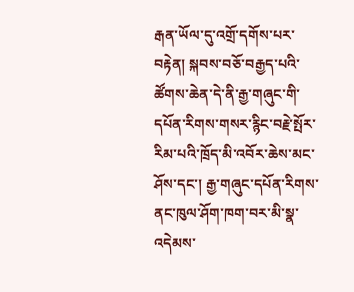རྒན་ཡོལ་དུ་འགྲོ་དགོས་པར་བརྟེན། སྐབས་བཅོ་བརྒྱད་པའི་ཚོགས་ཆེན་དེ་ནི་རྒྱ་གཞུང་གི་དཔོན་རིགས་གསར་རྙིང་བརྗེ་སྤོར་རིམ་པའི་ཁྲོད་མི་འབོར་ཆེས་མང་ཤོས་དང་། རྒྱ་གཞུང་དཔོན་རིགས་ནང་ཁུལ་ཤོག་ཁག་བར་མི་སྣ་འདེམས་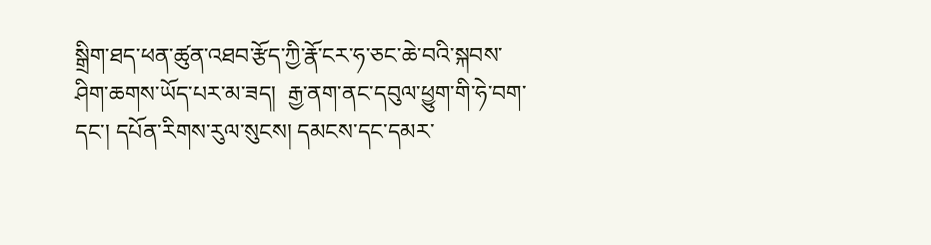སྒྲིག་ཐད་ཕན་ཚུན་འཐབ་རྩོད་ཀྱི་རྣོ་ངར་ཧ་ཅང་ཆེ་བའི་སྐབས་ཤིག་ཆགས་ཡོད་པར་མ་ཟད།  རྒྱ་ནག་ནང་དབུལ་ཕྱུག་གི་ཧེ་བག་དང་། དཔོན་རིགས་རུལ་སུངས། དམངས་དང་དམར་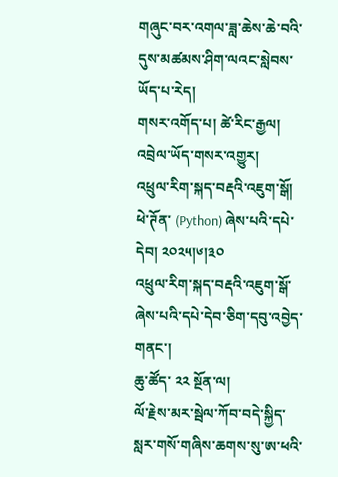གཞུང་བར་འགལ་ཟླ་ཆེས་ཆེ་བའི་དུས་མཚམས་ཤིག་ལའང་སླེབས་ཡོད་པ་རེད།
གསར་འགོད་པ། ཚེ་རིང་རྒྱལ།
འབྲེལ་ཡོད་གསར་འགྱུར།
འཕྲུལ་རིག་སྐད་བརྡའི་འཇུག་སྒོ། ཕེ་ཊོན་ (Python) ཞེས་པའི་དཔེ་དེབ། ༢༠༢༥།༦།༣༠
འཕྲུལ་རིག་སྐད་བརྡའི་འཇུག་སྒོ་ཞེས་པའི་དཔེ་དེབ་ཅིག་དབུ་འབྱེད་གནང་།
ཆུ་ཚོད་ ༢༢ སྔོན་ལ།
ལོ་རྗེས་མར་སྦེལ་ཀོབ་བདེ་སྐྱིད་སླར་གསོ་གཞིས་ཆགས་སུ་ཨ་ཕའི་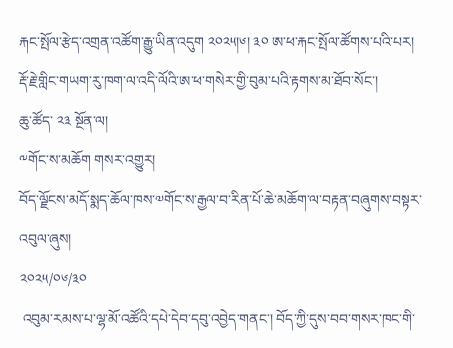རྐང་སྤོལ་རྩེད་འགྲན་འཚོག་རྒྱུ་ཡིན་འདུག ༢༠༢༥།༦། ༣༠ ཨ་ཕ་རྐང་སྤོལ་ཚོགས་པའི་པར།
རྡོ་རྗེ་གླིང་གཡག་རུ་ཁག་ལ་འདི་ལོའི་ཨ་ཕ་གསེར་གྱི་བུམ་པའི་རྟགས་མ་ཐོབ་སོང་།
ཆུ་ཚོད་ ༢༣ སྔོན་ལ།
༸གོང་ས་མཆོག གསར་འགྱུར།
བོད་ལྗོངས་མདོ་སྨད་ཆོལ་ཁས་༧གོང་ས་རྒྱལ་བ་རིན་པོ་ཆེ་མཆོག་ལ་བརྟན་བཞུགས་བསྟར་འབུལ་ཞུས།
༢༠༢༥/༠༦/༣༠
 འབུམ་རམས་པ་ལྷ་མོ་འཚོའི་དཔེ་དེབ་དབུ་འབྱེད་གནང་། བོད་ཀྱི་དུས་བབ་གསར་ཁང་གི་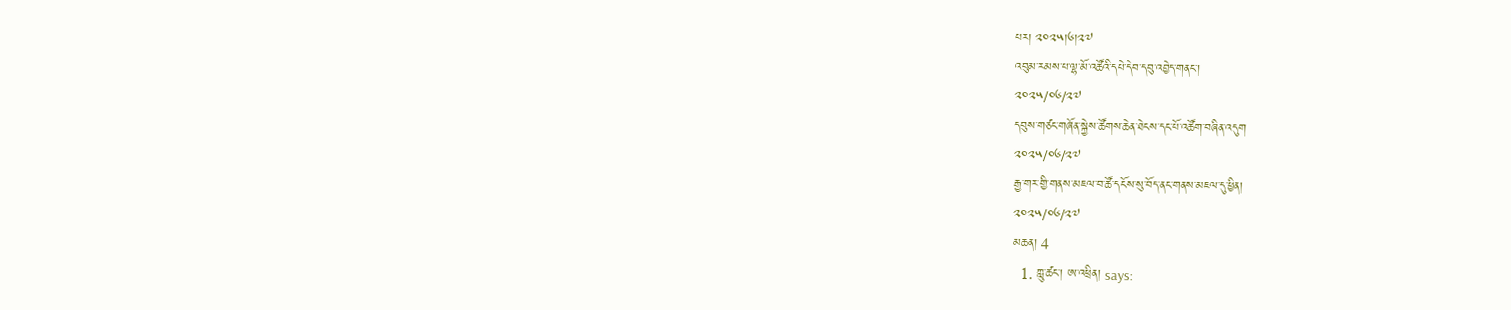པར། ༢༠༢༥།༦།༢༧
འབུམ་རམས་པ་ལྷ་མོ་འཚོའི་དཔེ་དེབ་དབུ་འབྱེད་གནང་།
༢༠༢༥/༠༦/༢༧
དབུས་གཙང་གཞོན་སྐྱེས་ཚོགས་ཆེན་ཐེངས་དང་པོ་འཚོག་བཞིན་འདུག
༢༠༢༥/༠༦/༢༧
རྒྱ་གར་གྱི་གནས་མཇལ་བ་ཚོ་དངོས་སུ་བོད་ནང་གནས་མཇལ་དུ་ཕྱིན།
༢༠༢༥/༠༦/༢༧
མཆན། 4
  1. ཀླུ་ཚང་། ཨ་འཕྲིན། says: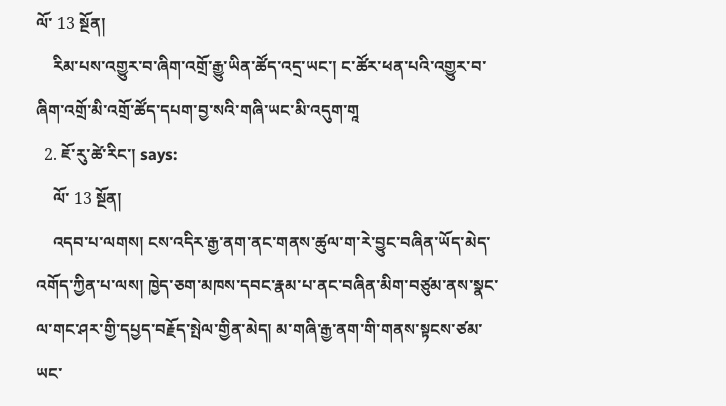ལོ་ 13 སྔོན།
    རིམ་པས་འགྱུར་བ་ཞིག་འགྲོ་རྒྱུ་ཡིན་ཚོད་འདྲ་ཡང་། ང་ཚོར་ཕན་པའི་འགྱུར་བ་ཞིག་འགྲོ་མི་འགྲོ་ཚོད་དཔག་བྱ་སའི་གཞི་ཡང་མི་འདུག་གཱ
  2. ཇོ་རུ་ཚེ་རིང་། says:
    ལོ་ 13 སྔོན།
    འདབ་པ་ལགས། ངས་འདིར་རྒྱ་ནག་ནང་གནས་ཚུལ་ག་རེ་བྱུང་བཞིན་ཡོད་མེད་འགོད་ཀྱིན་པ་ལས། ཁྱེད་ཅག་མཁས་དབང་རྣམ་པ་ནང་བཞིན་མིག་བཙུམ་ནས་སྣང་ལ་གང་ཤར་གྱི་དཔྱད་བརྗོད་སྤེལ་གྱིན་མེད། མ་གཞི་རྒྱ་ནག་གི་གནས་སྟངས་ཙམ་ཡང་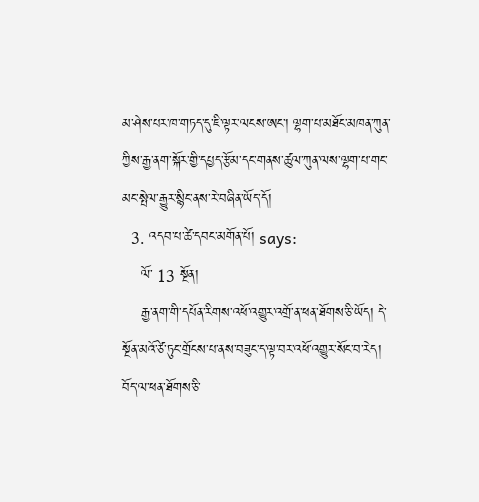མ་ཤེས་པར་ཁ་གཏད་དུ་ཇི་ལྟར་ལངས་ཨང་། ལྷག་པ་མཐོང་མཁན་ཀུན་ཀྱིས་རྒྱ་ནག་སྐོར་གྱི་དཔྱད་རྩོམ་དང་གནས་ཚུལ་ཀུན་ལས་ལྷག་པ་གང་མང་སྤེལ་རྒྱུར་སྙིང་ནས་རེ་བཞིན་ཡོད་དོ།
  3. འདབ་པ་ཚེ་དབང་མགོན་པོ། says:
    ལོ་ 13 སྔོན།
    རྒྱ་ནག་གི་དཔོན་རིགས་འཕོ་འགྱུར་འགྲོ་ན་ཕན་ཐོགས་ཅི་ཡོད། དེ་སྔོན་མའོ་ཙེ་ཏུང་གྲོངས་པ་ནས་བཟུང་ད་ལྟ་བར་འཕོ་འགྱུར་སོང་བ་རེད། བོད་ལ་ཕན་ཐོགས་ཅི་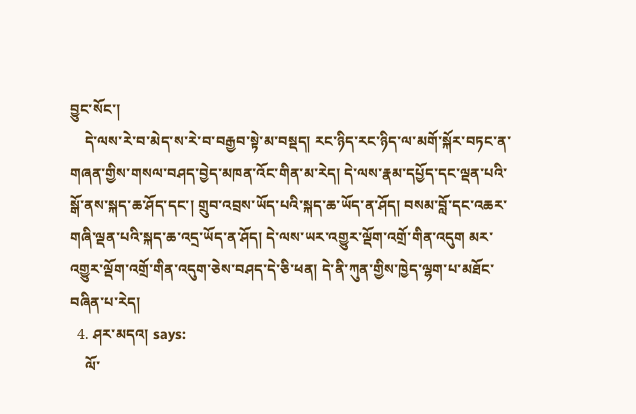བྱུང་སོང་།
    དེ་ལས་རེ་བ་མེད་ས་རེ་བ་བརྒྱབ་སྟེ་མ་བསྡད། རང་ཉིད་རང་ཉིད་ལ་མགོ་སྐོར་བཏང་ན་གཞན་གྱིས་གསལ་བཤད་བྱེད་མཁན་འོང་གིན་མ་རེད། དེ་ལས་རྣམ་དཔྱོད་དང་ལྡན་པའི་སྒོ་ནས་སྐད་ཆ་ཤོད་དང་། གྲུབ་འབྲས་ཡོད་པའི་སྐད་ཆ་ཡོད་ན་ཤོད། བསམ་བློ་དང་འཆར་གཞི་ལྡན་པའི་སྐད་ཆ་འདྲ་ཡོད་ན་ཤོད། དེ་ལས་ཡར་འགྱུར་ལྡོག་འགྲོ་གིན་འདུག མར་འགྱུར་ལྡོག་འགྲོ་གིན་འདུག་ཅེས་བཤད་དེ་ཅི་ཕན། དེ་ནི་ཀུན་གྱིས་ཁྱེད་ལྷག་པ་མཐོང་བཞིན་པ་རེད།
  4. ཤར་མདའ། says:
    ལོ་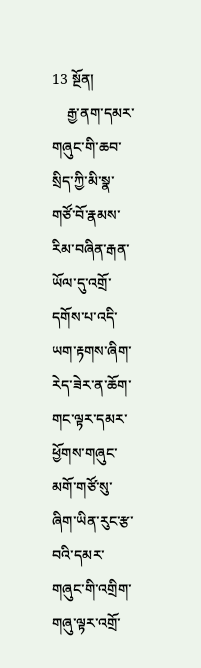13 སྔོན།
    རྒྱ་ནག་དམར་གཞུང་གི་ཆབ་སྲིད་ཀྱི་མི་སྣ་གཙོ་བོ་རྣམས་རིམ་བཞིན་རྒན་ཡོལ་དུ་འགྲོ་དགོས་པ་འདི་ཡག་རྟགས་ཞིག་རེད་ཟེར་ན་ཆོག་གང་ལྟར་དམར་ཕྱོགས་གཞུང་མགོ་གཙོ་སུ་ཞིག་ཡིན་རུང་རྩ་བའི་དམར་གཞུང་གི་འགྲིག་གཞུ་ལྟར་འགྲོ་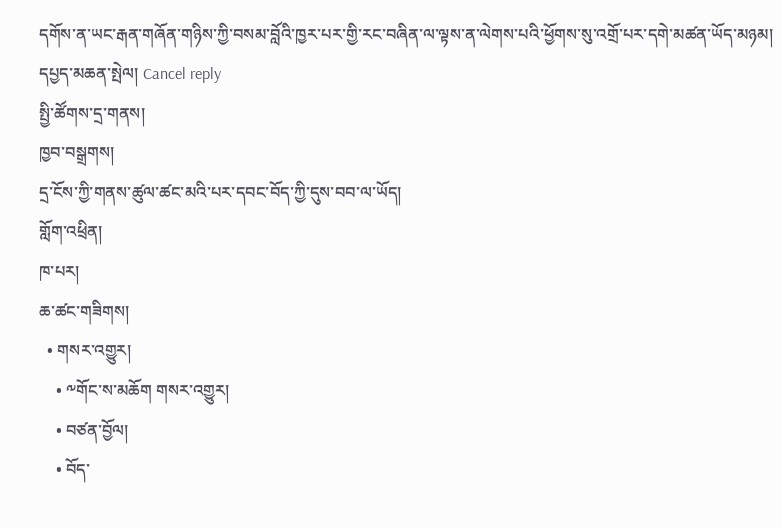དགོས་ན་ཡང་རྒན་གཞོན་གཉིས་ཀྱི་བསམ་བློའི་ཁྱར་པར་གྱི་རང་བཞིན་ལ་ལྟས་ན་ལེགས་པའི་ཕྱོགས་སུ་འགྲོ་པར་དགེ་མཚན་ཡོད་མཉམ།
དཔྱད་མཆན་སྤེལ། Cancel reply
སྤྱི་ཚོགས་དྲ་གནས།
ཁྱབ་བསྒྲགས།
དྲ་ངོས་ཀྱི་གནས་ཚུལ་ཚང་མའི་པར་དབང་བོད་ཀྱི་དུས་བབ་ལ་ཡོད།
གློག་འཕྲིན།
ཁ་པར།
ཆ་ཚང་གཟིགས།
  • གསར་འགྱུར།
    • ༸གོང་ས་མཆོག གསར་འགྱུར།
    • བཙན་བྱོལ།
    • བོད་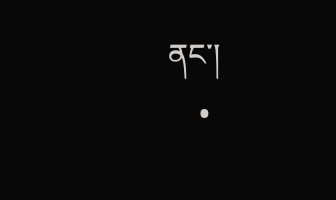ནང་།
    •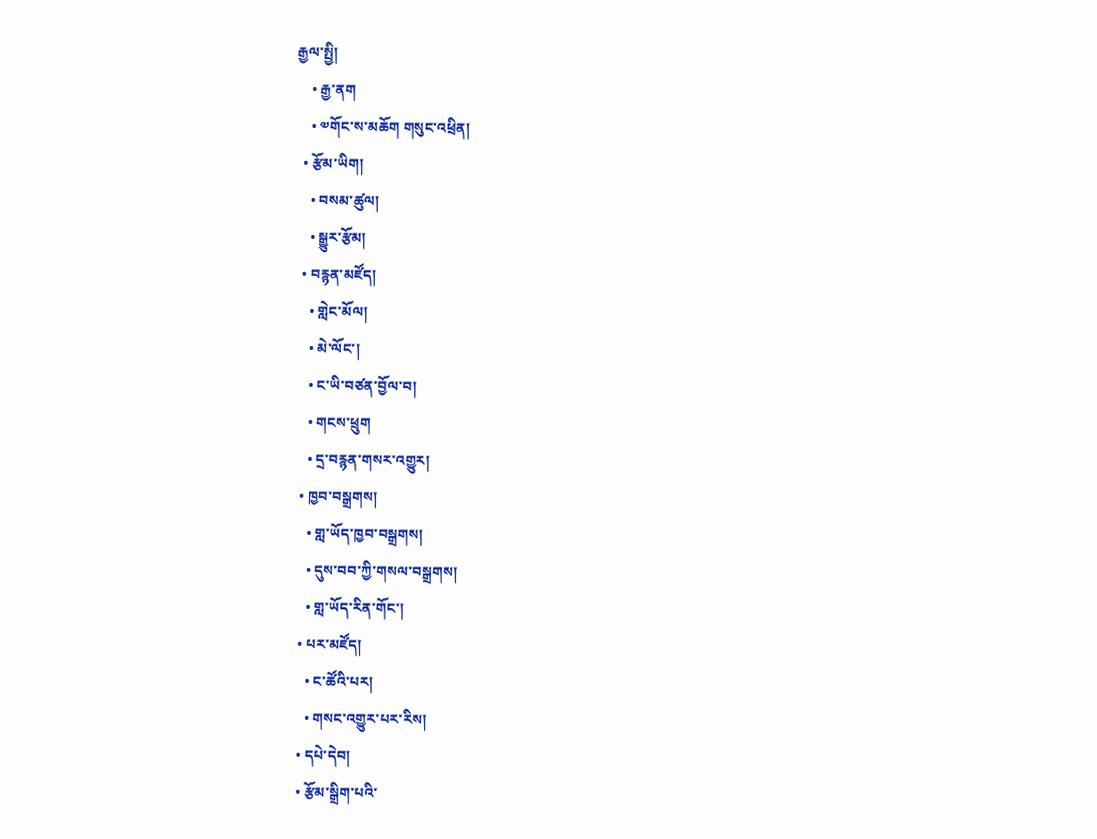རྒྱལ་སྤྱི།
    • རྒྱ་ནག
    • ༧གོང་ས་མཆོག གསུང་འཕྲིན།
  • རྩོམ་ཡིག།
    • བསམ་ཚུལ།
    • སྒྱུར་རྩོམ།
  • བརྙན་མཛོད།
    • གླེང་མོལ།
    • མེ་ལོང་།
    • ང་ཡི་བཙན་བྱོལ་བ།
    • གངས་ཕྲུག
    • དྲ་བརྙན་གསར་འགྱུར།
  • ཁྱབ་བསྒྲགས།
    • གླ་ཡོད་ཁྱབ་བསྒྲགས།
    • དུས་བབ་ཀྱི་གསལ་བསྒྲགས།
    • གླ་ཡོད་རིན་གོང་།
  • པར་མཛོད།
    • ང་ཚོའི་པར།
    • གསང་འགྱུར་པར་རིས།
  • དཔེ་དེབ།
  • རྩོམ་སྒྲིག་པའི་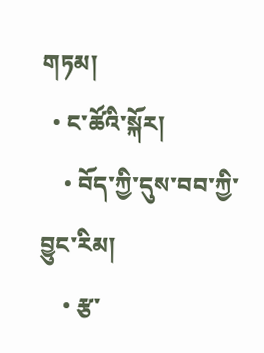གཏམ།
  • ང་ཚོའི་སྐོར།
    • བོད་ཀྱི་དུས་བབ་ཀྱི་བྱུང་རིམ།
    • རྩ་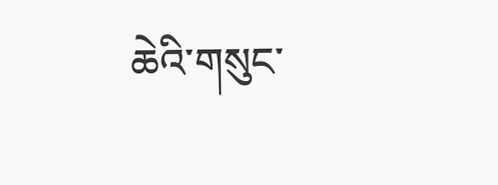ཆེའི་གསུང་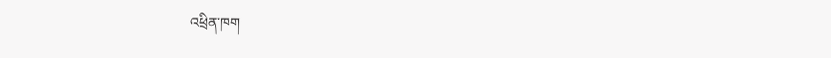འཕྲིན་ཁག